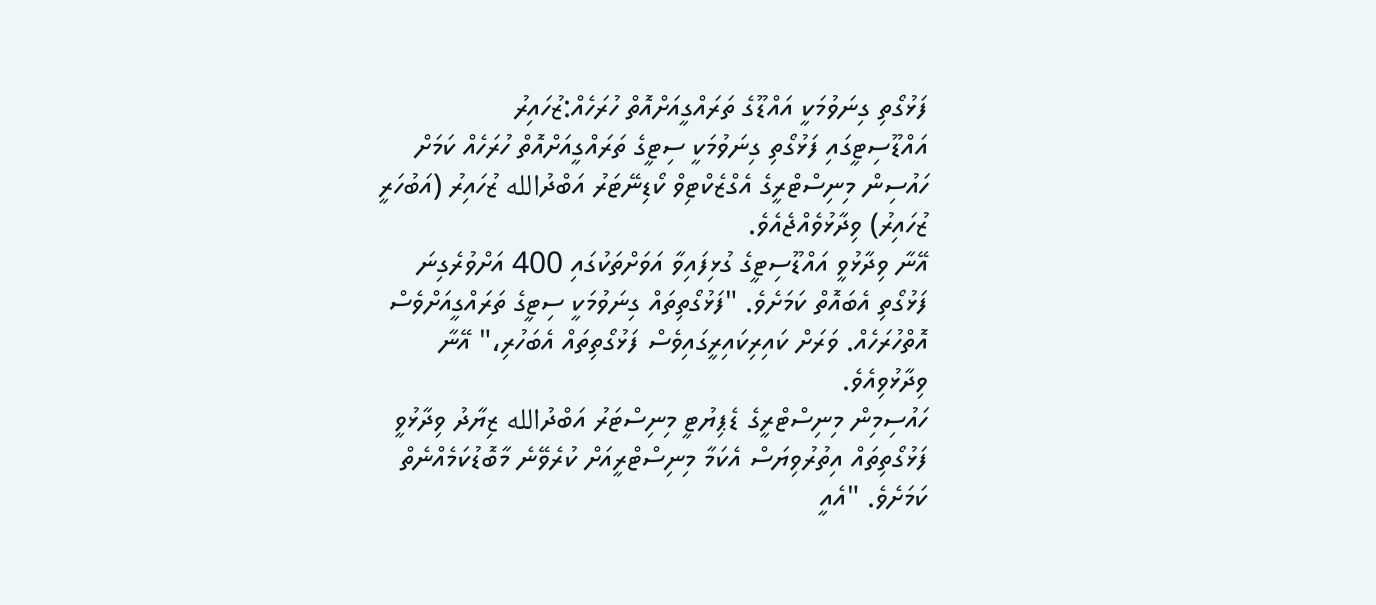ފަޅުގޯތި ގިނަވުމަކީ އައްޑޫގެ ތަރައްގީއަށްއޮތް ހުރަހެއް:ޒުހައިރު
އައްޑޫސިޓީގައި ފަޅުގޯތި ގިނަވުމަކީ ސިޓީގެ ތަރައްގީއަށްއޮތް ހުރަހެއް ކަމަށް ހައުސިން މިނިސްޓްރީގެ އެގްޒެކްޓިވް ކޯޑިނޭޓަރު އަބްދުالله ޒުހައިރު (އަބުހަރީ ޒުހައިރު) ވިދާޅުވެއްޖެއެވެ.
އޭނާ ވިދާޅުވީ އައްޑޫސިޓީގެ ގުޅިފައިވާ އަވަށްތަކުގައި 400 އަށްވުރެގިނަ ފަޅުގޯތި އެބައޮތް ކަމަށެވެ. "ފަޅުގޯތިތައް ގިނަވުމަކީ ސިޓީގެ ތަރައްގީއަށްވެސް އޮތްހުރަހެއް. ވަރަށް ކައިރިކައިރީގައިވެސް ފަޅުގޯތިތައް އެބަހުރި،" އޭނާ ވިދާޅުވިއެވެ.
ހައުސިމިން މިނިސްޓްރީގެ ޑެޕިޔުޓީ މިނިސްޓަރު އަބްދުالله ޒިޔާދު ވިދާޅުވީ ފަޅުގޯތިތައް އިތުރުވިޔަސް އެކަމާ މިނިސްޓްރީއަށް ކުރެވޭނެ މާބޮޑުކަމެއްނެތް ކަމަށެވެ. "އެއީ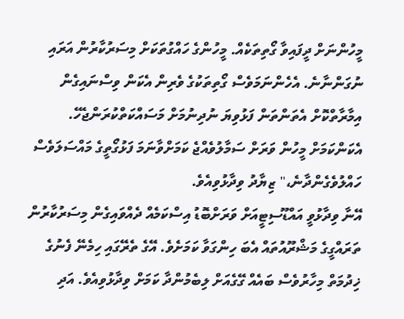މީހުންނަށް ދީފައިވާ ގޯތިތަކެއް. މީހުންގެ ހައްގުތަކަށް މިސަރުކާރުން އަރައި ނުގަންނާނެ. އެހެންނަމަވެސް ގޯތިތަކުގެ ވެރިން އެކަން ވިސްނައިގެން އިމާރާތްކޮށް އެތަންތަން ފަޅުވިޔަ ނުދިނުމަށް މަސައްކަތްކުރަންޖެހޭ. އެކަންކަމަށް މީހުން ވަރަށް ސަމާލުވެއްޖެ ކަމަށްވާނަމަ ފަޅުގޯތީގެ މައްސަލަވެސް ހައްލުވެގެންދާނެ،" ޒިޔާދު ވިދާޅުވިއެވެ.
އޭނާ ވިދާޅުވީ އައްޑޫސިޓީއަށް ވަރަށްބޮޑު އިސްކަމެއް ދެއްވައިގެން މިސަރުކާރުން ތަރައްގީގެ މަޝްރޫއުތައް އެބަ ހިންގަވާ ކަމަށެވެ. އޭގެ ތެރޭގައި ހިމެނޭ ފެނުގެ ޚިދުމަތް މިހާރުވެސް ބައެއް ގޭގެއަށް ލިބެމުންދާ ކަމަށް ވިދާޅުވިއެވެ. އަދި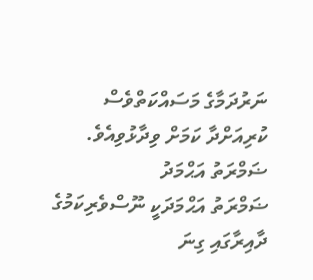ނަރުދަމާގެ މަސައްކަތްވެސް ކުރިއަށްދާ ކަމަށް ވިދާޅުވިއެވެ.
ޟަމްރަތު އަޙްމަދު
ޟަމްރަތު އަޙްމަދަކީ ނޫސްވެރިކަމުގެ ދާއިރާގައި ގިނަ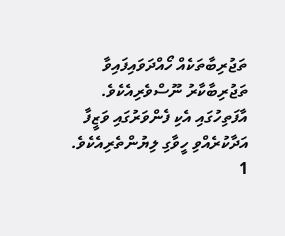ތަޖުރިބާތަކެއް ހޯއްދަވައިފައިވާ ތަޖުރިބާކާރު ނޫސްވެރިއެކެވެ. އާފަތިހުގައި އެކި ފެންވަރުގައި ވަޒީފާ އަދާކުރެއްވި ހީވާގި ލިޔުންތެރިއެކެވެ.
1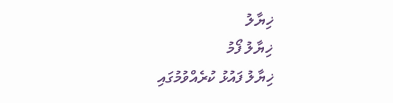ޚިޔާލު
ޚިޔާލު ފޯމު
ޚިޔާލު ފައުޅު ކުރެއްވުމުގައި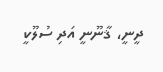ދީނީ، ޤާނޫނީ އަދި ސުލޫކީ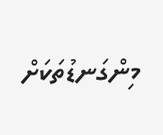މިންގަނޑުތަކަށް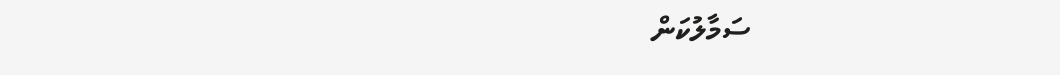ސަމާލުކަން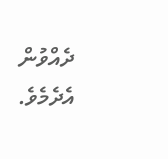ދެއްވުން އެދެމެވެ.